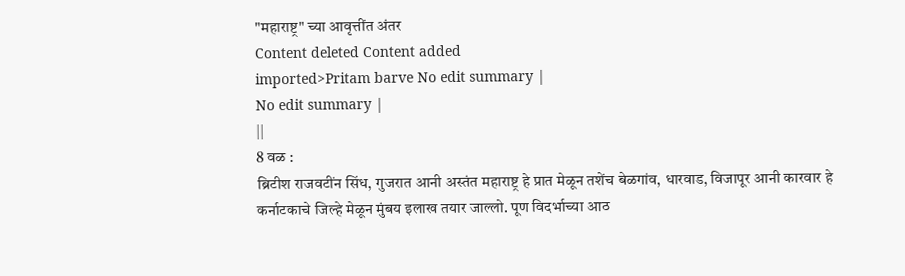"महाराष्ट्र" च्या आवृत्तींत अंतर
Content deleted Content added
imported>Pritam barve No edit summary |
No edit summary |
||
8 वळ :
ब्रिटीश राजवटींन सिंध, गुजरात आनी अस्तंत महाराष्ट्र हे प्रात मेळून तशेंच बेळगांव, धारवाड, विजापूर आनी कारवार हे कर्नाटकाचे जिल्हे मेळून मुंबय इलाख तयार जाल्लो. पूण विदर्भाच्या आठ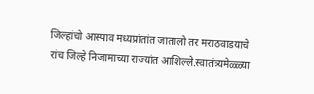जिल्हांचो आस्पाव मध्यप्रांतांत जातालो तर मराठवाडयाचे रांच जिल्हे निजामाच्या राज्यांत आशिल्ले.स्वातंत्र्यमेळ्ळ्या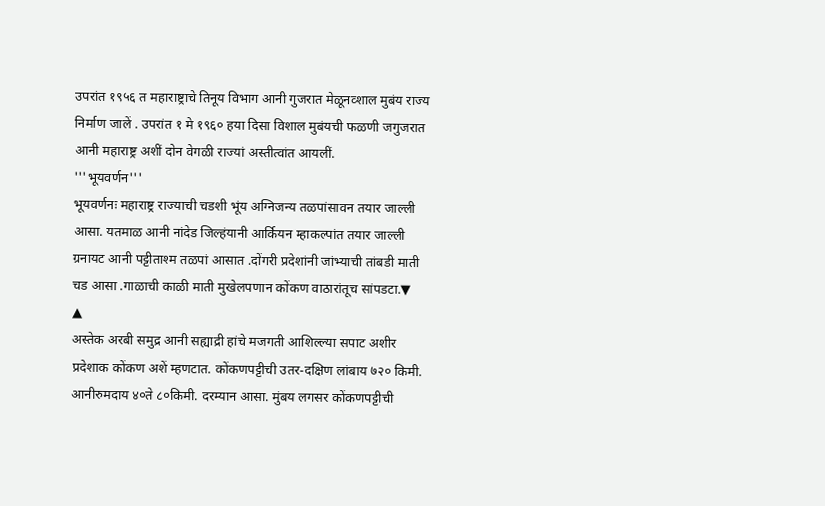उपरांत १९५६ त महाराष्ट्राचे तिनूय विभाग आनी गुजरात मेळूनव्शाल मुबंय राज्य निर्माण जालें . उपरांत १ मे १९६० हया दिसा विशाल मुबंयची फळणी जगुजरात आनी महाराष्ट्र अशीं दोन वेगळी राज्यां अस्तीत्वांत आयलीं.
'''भूयवर्णन'''
भूयवर्णनः महाराष्ट्र राज्याची चडशी भूंय अग्निजन्य तळपांसावन तयार जाल्ली आसा. यतमाळ आनी नांदेड जिल्हंयानी आर्कियन म्हाकल्पांत तयार जाल्ली ग्रनायट आनी पट्टीताश्म तळपां आसात .दोंगरी प्रदेशांनी जांभ्याची तांबडी माती चड आसा .गाळाची काळी माती मुखेलपणान कोंकण वाठारांतूच सांपडटा.▼
▲
अस्तेक अरबी समुद्र आनी सह्याद्री हांचे मजगती आशिल्ल्या सपाट अशीर प्रदेशाक कोंकण अशें म्हणटात. कोंकणपट्टीची उतर-दक्षिण लांबाय ७२० किमी. आनीरुमदाय ४०ते ८०किमी. दरम्यान आसा. मुंबय लगसर कोंकणपट्टीची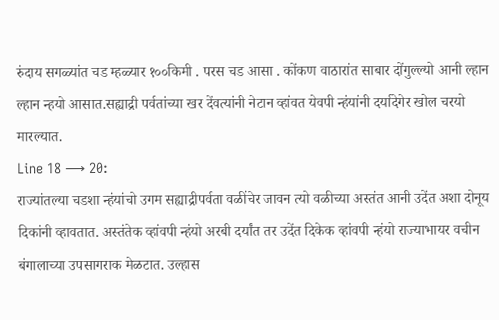रुंदाय सगळ्यांत चड म्हळ्यार १००किमी . परस चड आसा . कोंकण वाठारांत साबार दोंगुल्ल्यो आनी ल्हान ल्हान न्हयो आसात.सह्याद्री पर्वतांच्या खर देंवत्यांनी नेटान व्हांवत येवपी न्हंयांनी दर्यादेगेर खोल चरयो मारल्यात.
Line 18 ⟶ 20:
राज्यांतल्या चडशा न्हंयांचो उगम सह्याद्रीपर्वता वळींचेर जावन त्यो वळीच्या अस्तंत आनी उदेंत अशा दोनूय दिकांनी व्हावतात. अस्तंतेक व्हांवपी न्हंयो अरबी दर्यांत तर उदेंत दिकेक व्हांवपी न्हंयो राज्याभायर वचीन बंगालाच्या उपसागराक मेळटात. उल्हास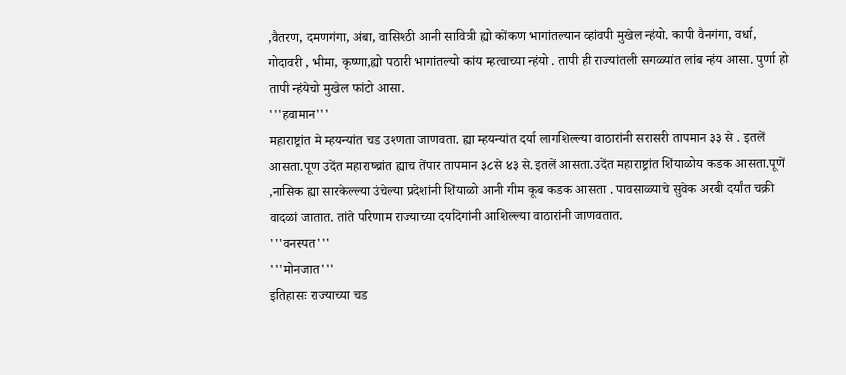,वैतरण, दमणगंगा, अंबा, वासिश्ठी आनी सावित्री ह्यो कोंकण भागांतल्यान व्हांवपी मुखेल न्हंयो. कापी वैनगंगा, वर्धा, गोदावरी , भीमा, कृष्णा,ह्यो पठारी भागांतल्यो कांय म्हत्वाच्या न्हंयो . तापी ही राज्यांतली सगळ्यांत लांब न्हंय आसा. पुर्णा हो तापी न्हंयेचो मुखेल फांटो आसा.
'''हवामान'''
महाराष्ट्रांत मे म्हयन्यांत चड उश्णता जाणवता. ह्या म्हयन्यांत दर्या लागशिल्ल्या वाठारांनी सरासरी तापमान ३३ से . इतलें आसता.पूण उदेंत महाराष्च्रांत ह्याच तेंपार तापमान ३८से ४३ से.इतलें आसता.उदेंत महाराष्ट्रांत शिंयाळोय कडक आसता.पूणें ,नासिक ह्या सारकेल्ल्या उंचेल्या प्रदेशांनी शिंयाळो आनी गीम कूब कडक आसता . पावसाळ्याचे सुवेक अरबी दर्यांत चक्री वादळां जातात. तांते परिणाम राज्याच्या दर्यादेगांनी आशिल्ल्या वाठारांनी जाणवतात.
'''वनस्पत'''
'''मोनजात'''
इतिहासः राज्याच्या चड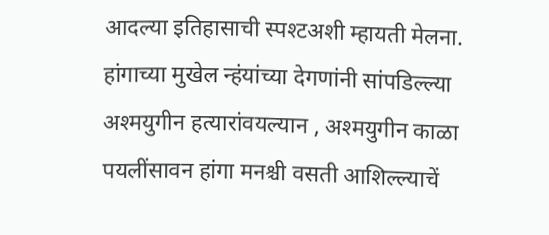आदल्या इतिहासाची स्पश्टअशी म्हायती मेलना. हांगाच्या मुखेल न्हंयांच्या देगणांनी सांपडिल्ल्या अश्मयुगीन हत्यारांवयल्यान , अश्मयुगीन काळा पयलींसावन हांगा मनश्ची वसती आशिल्ल्याचें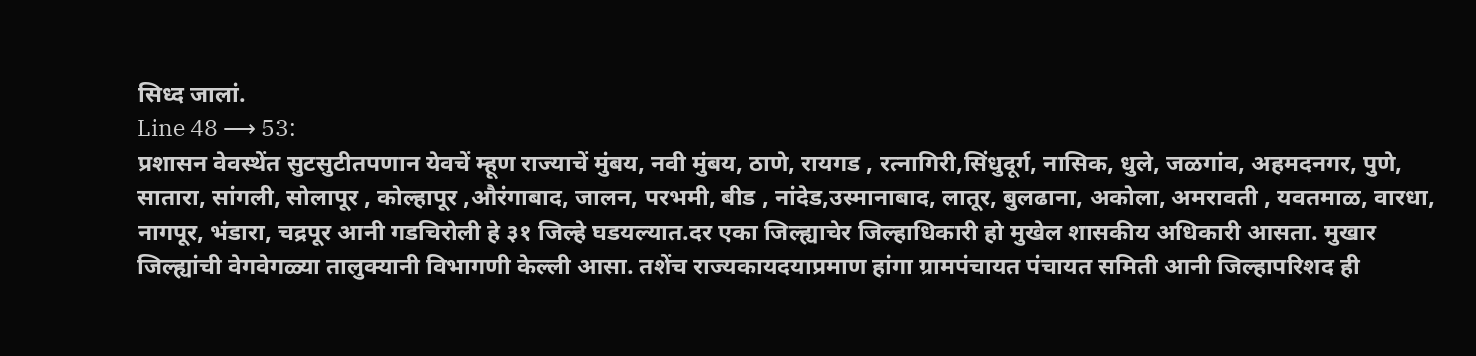सिध्द जालां.
Line 48 ⟶ 53:
प्रशासन वेवस्थेंत सुटसुटीतपणान येवचें म्हूण राज्याचें मुंबय, नवी मुंबय, ठाणे, रायगड , रत्नागिरी,सिंधुदूर्ग, नासिक, धुले, जळगांव, अहमदनगर, पुणे, सातारा, सांगली, सोलापूर , कोल्हापूर ,औरंगाबाद, जालन, परभमी, बीड , नांदेड,उस्मानाबाद, लातूर, बुलढाना, अकोला, अमरावती , यवतमाळ, वारधा, नागपूर, भंडारा, चद्रपूर आनी गडचिरोली हे ३१ जिल्हे घडयल्यात.दर एका जिल्ह्याचेर जिल्हाधिकारी हो मुखेल शासकीय अधिकारी आसता. मुखार जिल्ह्यांची वेगवेगळ्या तालुक्यानी विभागणी केल्ली आसा. तशेंच राज्यकायदयाप्रमाण हांगा ग्रामपंचायत पंचायत समिती आनी जिल्हापरिशद ही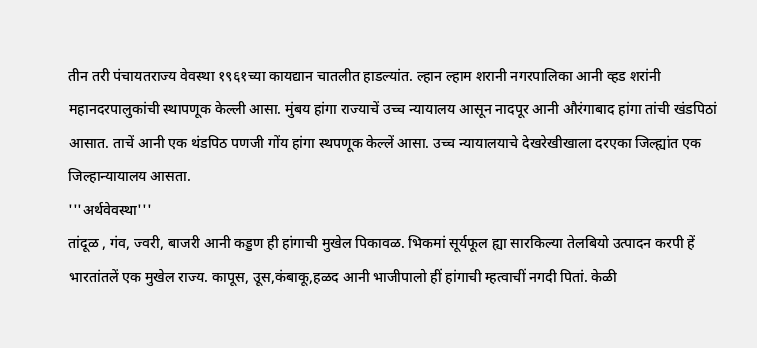तीन तरी पंचायतराज्य वेवस्था १९६१च्या कायद्यान चातलीत हाडल्यांत. ल्हान ल्हाम शरानी नगरपालिका आनी व्हड शरांनी महानदरपालुकांची स्थापणूक केल्ली आसा. मुंबय हांगा राज्याचें उच्च न्यायालय आसून नादपूर आनी औरंगाबाद हांगा तांची खंडपिठां आसात. ताचें आनी एक थंडपिठ पणजी गोंय हांगा स्थपणूक केल्लें आसा. उच्च न्यायालयाचे देखरेखीखाला दरएका जिल्ह्यांत एक जिल्हान्यायालय आसता.
'''अर्थवेवस्था'''
तांदूळ , गंव, ज्वरी, बाजरी आनी कड्डण ही हांगाची मुखेल पिकावळ. भिकमां सूर्यफूल ह्या सारकिल्या तेलबियो उत्पादन करपी हें भारतांतलें एक मुखेल राज्य. कापूस, उूस,कंबाकू,हळद आनी भाजीपालो हीं हांगाची म्हत्वाचीं नगदी पितां. केळी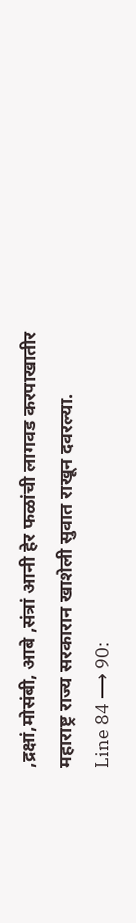,द्रक्षां,मोसंबी, आबे ,संत्रां आनी हेर फळांची लागवड करपाखातीर महाराष्ट्र राज्य सरकारान खाशेली सुवात राखून दवरल्या.
Line 84 ⟶ 90: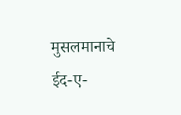मुसलमानाचे ईद-ए-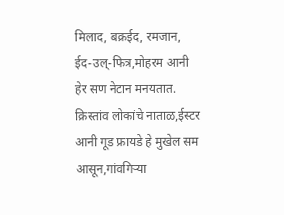मिलाद, बक्रईद, रमजान, ईद-उल्-फित्र,मोहरम आनी हेर सण नेटान मनयतात. क्रिस्तांव लोकांचे नाताळ,ईस्टर आनी गूड फ्रायडे हे मुखेल सम आसून,गांवगिऱ्या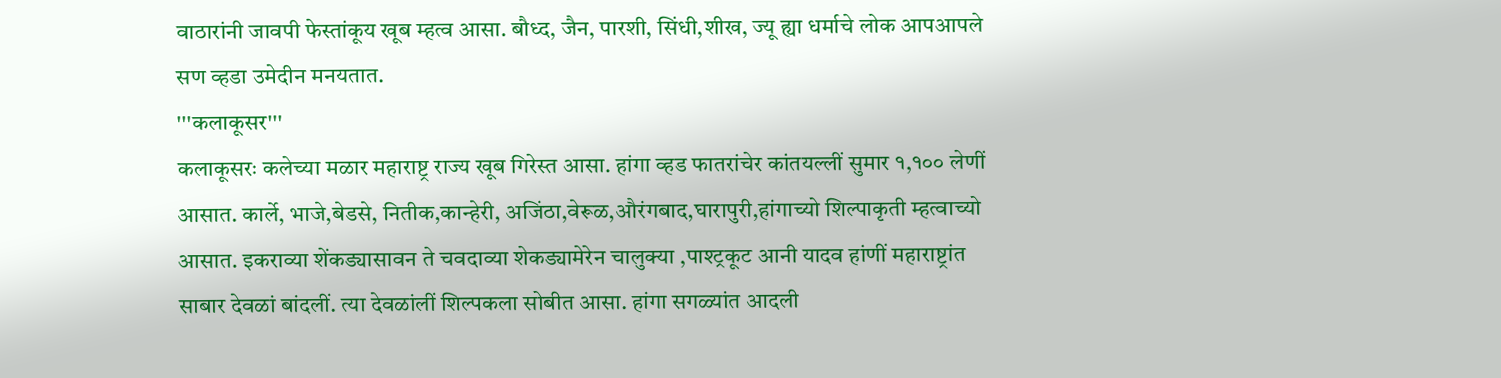वाठारांनी जावपी फेस्तांकूय खूब म्हत्व आसा. बौध्द, जैन, पारशी, सिंधी,शीख, ज्यू ह्या धर्माचे लोक आपआपले सण व्हडा उमेदीन मनयतात.
'''कलाकूसर'''
कलाकूसरः कलेच्या मळार महाराष्ट्र राज्य खूब गिरेस्त आसा. हांगा व्हड फातरांचेर कांतयल्लीं सुमार १,१०० लेणीं आसात. कार्ले, भाजे,बेडसे, नितीक,कान्हेरी, अजिंठा,वेरूळ,औरंगबाद,घारापुरी,हांगाच्यो शिल्पाकृती म्हत्वाच्यो आसात. इकराव्या शेंकड्यासावन ते चवदाव्या शेकड्यामेरेन चालुक्या ,पाश्ट्रकूट आनी यादव हांणीं महाराष्ट्रांत साबार देवळां बांदलीं. त्या देवळांलीं शिल्पकला सोबीत आसा. हांगा सगळ्यांत आदली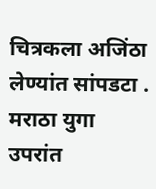चित्रकला अजिंठा लेण्यांत सांपडटा . मराठा युगा उपरांत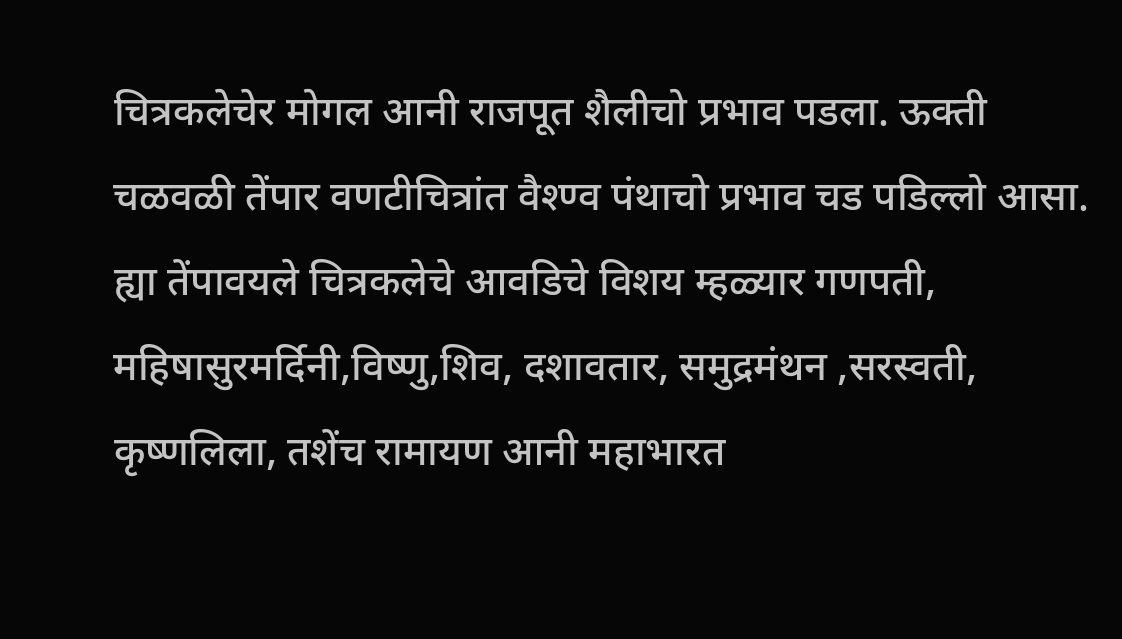चित्रकलेचेर मोगल आनी राजपूत शैलीचो प्रभाव पडला. ऊक्ती चळवळी तेंपार वणटीचित्रांत वैश्ण्व पंथाचो प्रभाव चड पडिल्लो आसा. ह्या तेंपावयले चित्रकलेचे आवडिचे विशय म्हळ्यार गणपती, महिषासुरमर्दिनी,विष्णु,शिव, दशावतार, समुद्रमंथन ,सरस्वती, कृष्णलिला, तशेंच रामायण आनी महाभारत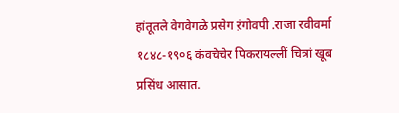हांतूतले वेगवेगळे प्रसेग ऱंगोवपी .राजा रवीवर्मा १८४८-१९०६ कंवचेचेर पिकरायल्लीं चित्रां खूब प्रसिंध आसात.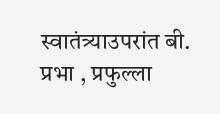स्वातंत्र्याउपरांत बी. प्रभा , प्रफुल्ला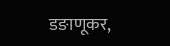डङाणूकर,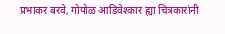प्रभाकर बरवे, गोपोळ आडिवेश्कार ह्या चित्रकारांनी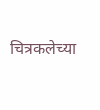चित्रकलेच्या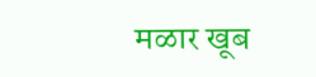मळार खूब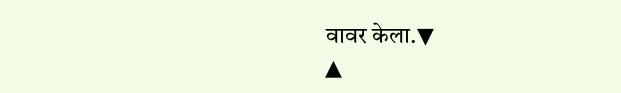वावर केला.▼
▲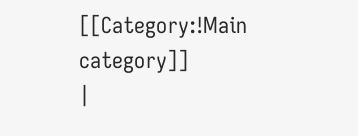[[Category:!Main category]]
|